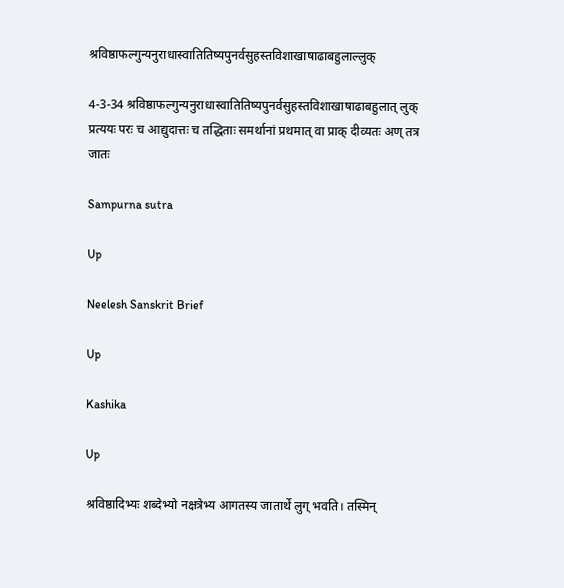श्रविष्ठाफल्गुन्यनुराधास्वातितिष्यपुनर्वसुहस्तविशाखाषाढाबहुलाल्लुक्

4-3-34 श्रविष्ठाफल्गुन्यनुराधास्वातितिष्यपुनर्वसुहस्तविशाखाषाढाबहुलात् लुक् प्रत्ययः परः च आद्युदात्तः च तद्धिताः समर्थानां प्रथमात् वा प्राक् दीव्यतः अण् तत्र जातः

Sampurna sutra

Up

Neelesh Sanskrit Brief

Up

Kashika

Up

श्रविष्ठादिभ्यः शब्देभ्यो नक्षत्रेभ्य आगतस्य जातार्थे लुग् भवति। तस्मिन्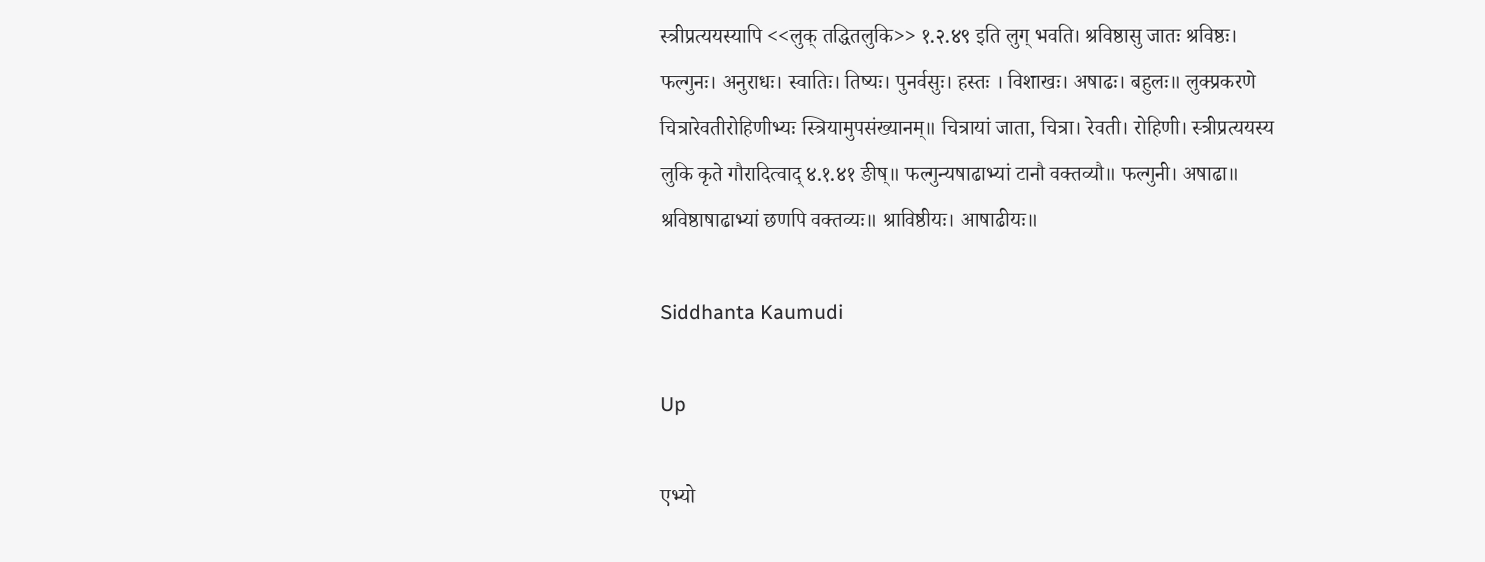स्त्रीप्रत्ययस्यापि <<लुक् तद्धितलुकि>> १.२.४९ इति लुग् भवति। श्रविष्ठासु जातः श्रविष्ठः। फल्गुनः। अनुराधः। स्वातिः। तिष्यः। पुनर्वसुः। हस्तः । विशाखः। अषाढः। बहुलः॥ लुक्प्रकरणे चित्रारेवतीरोहिणीभ्यः स्त्रियामुपसंख्यानम्॥ चित्रायां जाता, चित्रा। रेवती। रोहिणी। स्त्रीप्रत्ययस्य लुकि कृते गौरादित्वाद् ४.१.४१ ङीष्॥ फल्गुन्यषाढाभ्यां टानौ वक्तव्यौ॥ फल्गुनी। अषाढा॥ श्रविष्ठाषाढाभ्यां छणपि वक्तव्यः॥ श्राविष्ठीयः। आषाढीयः॥

Siddhanta Kaumudi

Up

एभ्यो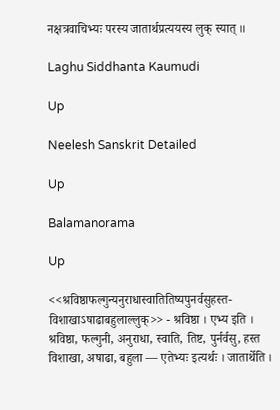नक्षत्रवाचिभ्यः परस्य जातार्थप्रत्ययस्य लुक् स्यात् ॥

Laghu Siddhanta Kaumudi

Up

Neelesh Sanskrit Detailed

Up

Balamanorama

Up

<<श्रविष्ठाफल्गुन्यनुराधास्वातितिष्यपुनर्वसुहस्त- विशाखाऽषाढाबहुलाल्लुक्>> - श्रविष्ठा । एभ्य इति । श्रविष्ठा, फल्गुनी, अनुराधा, स्वाति, तिष्ट, पुर्नर्वसु, हस्त विशाखा, अषाढा, बहुला — एतेभ्यः इत्यर्थः । जातार्थेति ।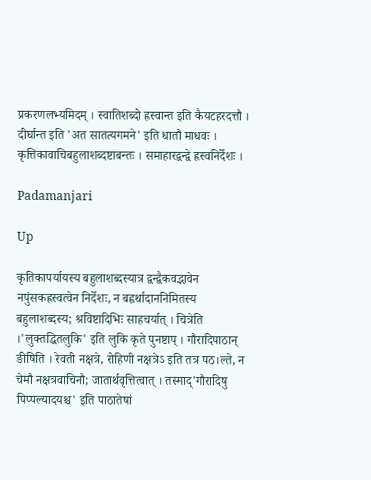प्रकरणलभ्यमिदम् । स्वातिशब्दो ह्रस्वान्त इति कैयटहरदत्तौ । दीर्घान्त इति 'अत सातत्यगमने' इति धातौ माधवः । कृत्तिकावाचिबहुलाशब्दष्टाबन्तः । समाहारद्वन्द्वे ह्रस्वनिर्देशः ।

Padamanjari

Up

कृतिकापर्यायस्य बहुलाशब्दस्यात्र द्वन्द्वैकवद्भावेन नपुंसकह्रस्वत्वेन निर्देशः, न बह्वर्थादाननिमितस्य बहुलाशब्दस्य; श्रविष्टादिभिः साहचर्यात् । चित्रेति ।'लुक्तद्धितलुकि' इति लुकि कृते पुनष्टाप् । गौरादिपाठान् ङीषिति । रेवती नक्षत्रे, रोहिणी नक्षत्रेऽ इति तत्र पठ।ल्ते, न चेमौ नक्षत्रवाचिनौ; जातार्थवृत्तित्वात् । तस्माद्'गौरादिषु पिप्पल्यादयश्च' इति पाठातेषां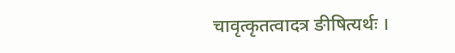चावृत्कृतत्वादत्र ङीषित्यर्थः ।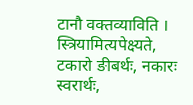टानौ वक्तव्याविति । स्त्रियामित्यपेक्ष्यते, टकारो ङीबर्थः, नकारः स्वरार्थः,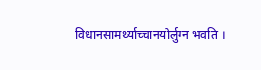विधानसामर्थ्याच्चानयोर्लुग्न भवति ।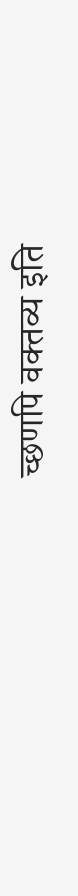च्छणपि वक्तव्य इति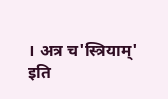। अत्र च'स्त्रियाम्' इति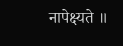नापेक्ष्यते ॥